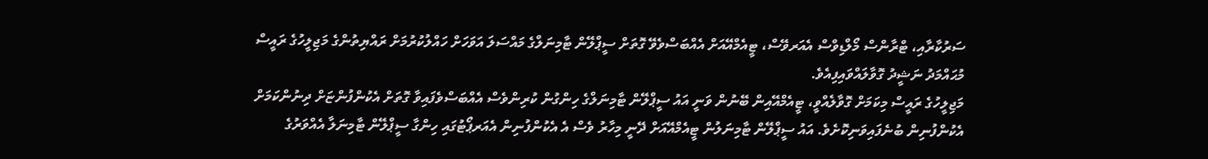ސަރުކާރާއި، ޓްރާންސް މޯލްޑިވްސް އެއަރވޭސް، ޓީއެމްއޭއަށް އެއްބަސްވެވޭ ގޮތަށް ސީޕްލޭން ޓާމިނަލްގެ މައްސަލަ އަވަހަށް ހައްލުކުރުމަށް ރައްޔިތުންގެ މަޖިލީހުގެ ރައީސް މުޙައްމަދު ނަޝީދު ގޮވާލައްވައިފިއެވެ.
މަޖިލީހުގެ ރައީސް މިކަމަށް ގޮވާލެއްވީ، ޓީއެމްއޭއިން ބޭނުން ވަނީ އައު ސީޕްލޭން ޓާމިނަލްގެ ހިންގުން ކުރިންވެސް އެއްބަސްވެފައިވާ ގޮތަށް އެކުންފުންޏަށް ދިނުންކަމަށް އެކުންފުނިން ބުނެފައިވަނިކޮށެވެ. އައު ސީޕްލޭން ޓާމިނަލުން ޓީއެމްއޭއަށް ދޭނީ މިހާރު ވެސް އެ އެކުންފުނިން އެއަރޕޯޓުގައި ހިންގާ ސީޕްލޭން ޓާމިނަލާ އެއްވަރުގެ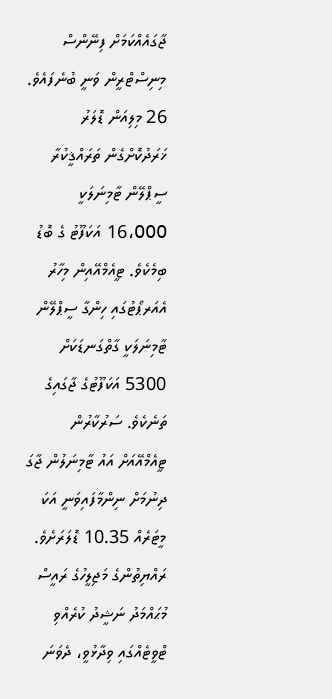ޖާގައެއްކަމަށް ފިނޭންސް މިނިސްޓްރީން ވަނީ ބުނެފައެވެ.
26 މިލިއަން ޑޮލަރު ޚަރަދުކޮށްގެން ތަރައްޤީކުރާ ސީޕްލޭން ޓާމިނަލަކީ 16،000 އަކަފޫޓު ގެ ބޮޑު ބިމެކެވެ. ޓީއެމްއޭއިން މިހާރު އެއަރޕޯޓުގައި ހިންގާ ސީޕްލޭން ޓާމިނަލަކީ ގާތްގަނޑަކަށް 5300 އަކަފޫޓުގެ ޖާގައިގެ ތަނެކެވެ. ސަރުކާރުން ޓީއެމްއޭއަށް އައު ޓާމިނަލުން ޖާގަ ދިނުމަށް ނިންމާފައިވަނީ އަކަ މީޓަރެއް 10.35 ޑޮލަރަށެވެ.
ރައްޔިތުންގެ މަޖިލީހުގެ ރައީސް މުޙައްމަދު ނަޝީދު ކުރެއްވި ޓްވީޓެއްގައި ވިދާޅުވީ، ދެވަނަ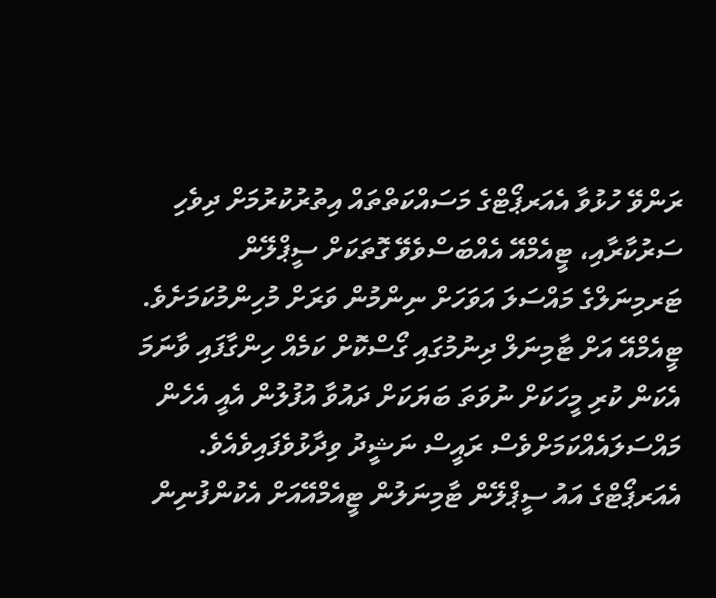ރަންވޭ ހުޅުވާ އެއަރޕޯޓްގެ މަސައްކަތްތައް އިތުރުކުރުމަށް ދިވެހި ސަރުކާރާއި، ޓީއެމްއޭ އެއްބަސްވެވޭ ގޮތަކަށް ސީޕްލޭން ޓަރމިނަލްގެ މައްސަލަ އަވަހަށް ނިންމުން ވަރަށް މުހިންމުކަމަށެވެ.
ޓީއެމްއޭ އަށް ޓާމިނަލް ދިނުމުގައި ގޯސްކޮށް ކަމެއް ހިންގާފައި ވާނަމަ އެކަން ކުރި މީހަކަށް ނުވަތަ ބަޔަކަށް ދައުވާ އުފުލުން އެއީ އެހެން މައްސަލައެއްކަމަށްވެސް ރައީސް ނަޝީދު ވިދާޅުވެފައިވެއެވެ.
އެއަރޕޯޓްގެ އައު ސީޕްލޭން ޓާމިނަލުން ޓީއެމްއޭއަށް އެކުންފުނިން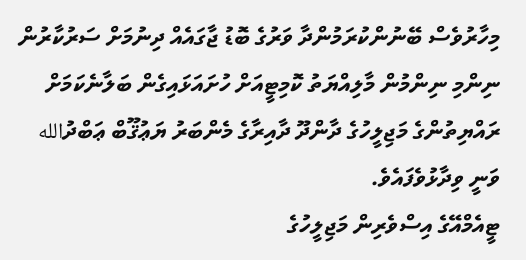މިހާރުވެސް ބޭނުންކުރަމުންދާ ވަރުގެ ބޮޑު ޖާގައެއް ދިނުމަށް ސަރުކާރުން ނިންމި ނިންމުން މާލިއްޔަތު ކޮމިޓީއަށް ހުށައަޅައިގެން ބަލާނެކަމަށް ރައްޔިތުންގެ މަޖިލީހުގެ ދާންދޫ ދާއިރާގެ މެންބަރު ޔަޢުޤޫބް ޢަބްދުالله ވަނީ ވިދާޅުވެފައެވެ.
ޓީއެމްއޭގެ އިސްވެރިން މަޖިލީހުގެ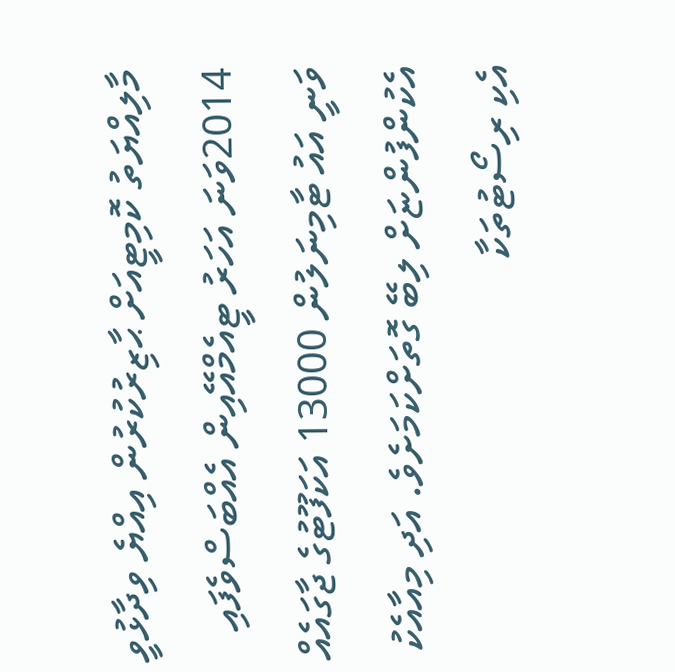މާލިއްޔަތު ކޮމިޓީއަށް ޙާޒިރުކުރުން އިއްޔެ ވިދާޅުވީ 2014ވަނަ އަހަރު ޓީއެމްއޭއިން އެއްބަސްވެފައި ވަނީ އައު ޓާމިނަލުން 13000 އަކަފޫޓުގެ ޖާގައެއް އެކުންފުންޏަށް ލިބޭ ގޮތަށްކަމަށެވެ. އަދި މިއާއެކު އެކި ރިސޯޓުތަކާ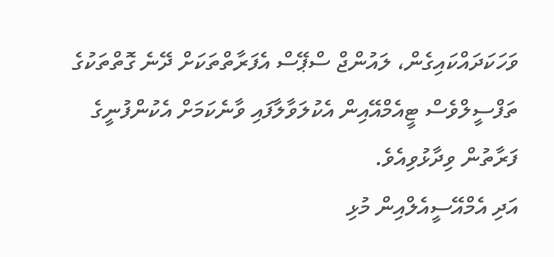ވަހަކަދައްކައިގެން، ލައުންޖް ސްޕޭސް އެފަރާތްތަކަށް ދޭނެ ގޮތްތަކުގެ ތަފްސީލްވެސް ޓީއެމްއޭއިން އެކުލަވާލާފައި ވާނެކަމަށް އެކުންފުނީގެ ފަރާތުން ވިދާޅުވިއެވެ.
އަދި އެމްއޭސީއެލްއިން މުޅި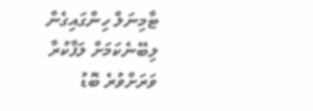ޓާމިނަލް ހިންގައިގެން ލިބޭނެކަމަށް ލަފާކުރާ ވަރަށްވުރެ ބޮޑު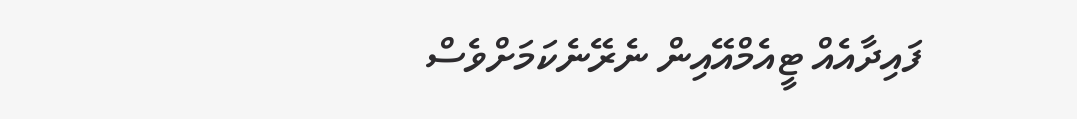ފައިދާއެއް ޓީއެމްއޭއިން ނެރޭނެކަމަށްވެސް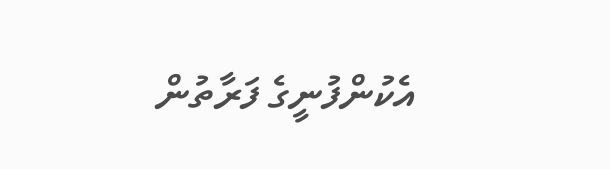އެކުންފުނީގެ ފަރާތުން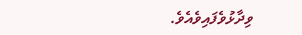ވިދާޅުވެފައިވެއެވެ.